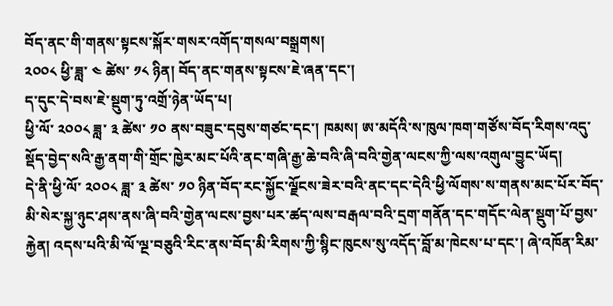བོད་ནང་གི་གནས་སྟངས་སྐོར་གསར་འགོད་གསལ་བསྒྲགས།
༢༠༠༨ ཕྱི་ཟླ་ ༤ ཚེས་ ༡༨ ཉིན། བོད་ནང་གནས་སྟངས་ཇེ་ཞན་དང་།
ད་དུང་དེ་བས་ཇེ་སྡུག་ཏུ་འགྲོ་ཉེན་ཡོད་པ།
ཕྱི་ལོ་ ༢༠༠༨ ཟླ་ ༣ ཚེས་ ༡༠ ནས་བཟུང་དབུས་གཙང་དང་། ཁམས། ཨ་མདོའི་ས་ཁུལ་ཁག་གཙོས་བོད་རིགས་འདུ་སྡོད་བྱེད་སའི་རྒྱ་ནག་གི་གྲོང་ཁྱེར་མང་པོའི་ནང་གཞི་རྒྱ་ཆེ་བའི་ཞི་བའི་གྱེན་ལངས་ཀྱི་ལས་འགུལ་བྱུང་ཡོད།
དེ་ནི་ཕྱི་ལོ་ ༢༠༠༨ ཟླ་ ༣ ཚེས་ ༡༠ ཉིན་བོད་རང་སྐྱོང་ལྗོངས་ཟེར་བའི་ནང་དང་དེའི་ཕྱི་ལོགས་ས་གནས་མང་པོར་བོད་མི་སེར་སྐྱ་ཉུང་ཤས་ནས་ཞི་བའི་གྱེན་ལངས་བྱས་པར་ཚད་ལས་བརྒལ་བའི་དྲག་གནོན་དང་གདོང་ལེན་སྡུག་པོ་བྱས་རྐྱེན། འདས་པའི་མི་ལོ་ལྔ་བཅུའི་རིང་ནས་བོད་མི་རིགས་ཀྱི་སྙིང་ཁུངས་སུ་འདོད་བློ་མ་ཁེངས་པ་དང་། ཞེ་འཁོན་རིམ་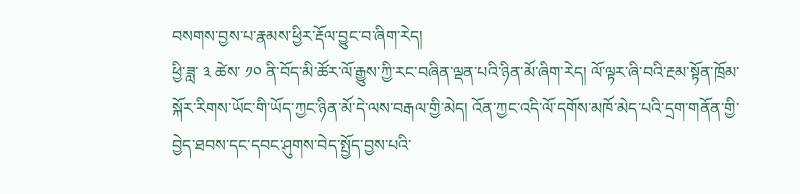བསགས་བྱས་པ་རྣམས་ཕྱིར་རྡོལ་བྱུང་བ་ཞིག་རེད།
ཕྱི་ཟླ་ ༣ ཚེས་ ༡༠ ནི་བོད་མི་ཚོར་ལོ་རྒྱུས་ཀྱི་རང་བཞིན་ལྡན་པའི་ཉིན་མོ་ཞིག་རེད། ལོ་ལྟར་ཞི་བའི་རྔམ་སྟོན་ཁྲོམ་སྐོར་རིགས་ཡོང་གི་ཡོད་ཀྱང་ཉིན་མོ་དེ་ལས་བརྒལ་གྱི་མེད། འོན་ཀྱང་འདི་ལོ་དགོས་མཁོ་མེད་པའི་དྲག་གནོན་གྱི་བྱེད་ཐབས་དང་དབང་ཤུགས་བེད་སྤྱོད་བྱས་པའི་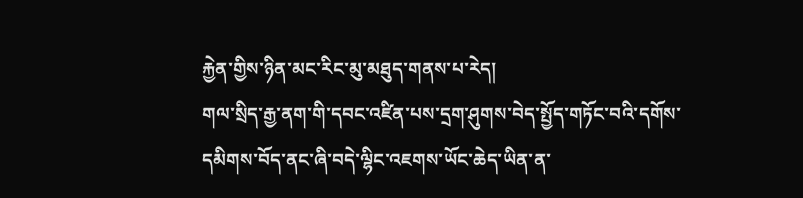རྐྱེན་གྱིས་ཉིན་མང་རིང་མུ་མཐུད་གནས་པ་རེད།
གལ་སྲིད་རྒྱ་ནག་གི་དབང་འཛིན་པས་དྲག་ཤུགས་བེད་སྤྱོད་གཏོང་བའི་དགོས་དམིགས་བོད་ནང་ཞི་བདེ་ལྷིང་འཇགས་ཡོང་ཆེད་ཡིན་ན་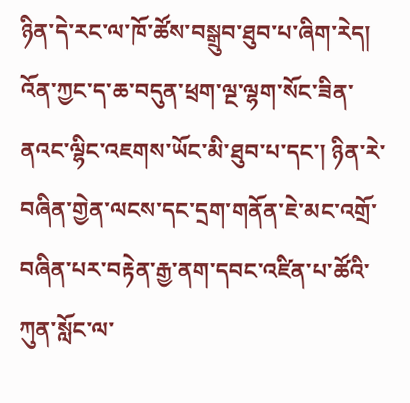ཉིན་དེ་རང་ལ་ཁོ་ཚོས་བསྒྲུབ་ཐུབ་པ་ཞིག་རེད། འོན་ཀྱང་ད་ཆ་བདུན་ཕྲག་ལྔ་ལྷག་སོང་ཟིན་ནའང་ལྷིང་འཇགས་ཡོང་མི་ཐུབ་པ་དང་། ཉིན་རེ་བཞིན་གྱེན་ལངས་དང་དྲག་གནོན་ཇེ་མང་འགྲོ་བཞིན་པར་བརྟེན་རྒྱ་ནག་དབང་འཛིན་པ་ཚོའི་ཀུན་སློང་ལ་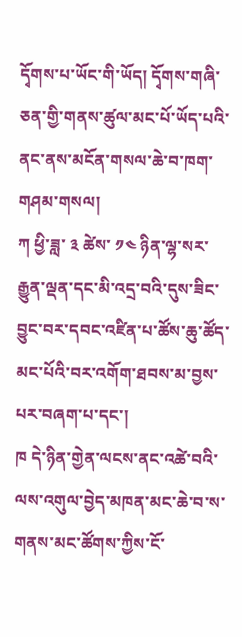དྭོགས་པ་ཡོང་གི་ཡོད། དྭོགས་གཞི་ཅན་གྱི་གནས་ཚུལ་མང་པོ་ཡོད་པའི་ནང་ནས་མངོན་གསལ་ཆེ་བ་ཁག་གཤམ་གསལ།
ཀ ཕྱི་ཟླ་ ༣ ཚེས་ ༡༤ ཉིན་ལྷ་སར་རྒྱུན་ལྡན་དང་མི་འདྲ་བའི་དུས་ཟིང་བྱུང་བར་དབང་འཛིན་པ་ཚོས་ཆུ་ཚོད་མང་པོའི་བར་འགོག་ཐབས་མ་བྱས་པར་བཞག་པ་དང་།
ཁ དེ་ཉིན་གྱེན་ལངས་ནང་འཚེ་བའི་ལས་འགུལ་བྱེད་མཁན་མང་ཆེ་བ་ས་གནས་མང་ཚོགས་ཀྱིས་ངོ་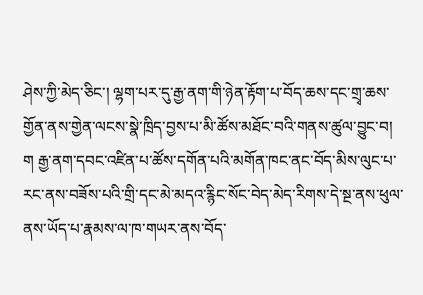ཤེས་ཀྱི་མེད་ཅིང་། ལྷག་པར་དུ་རྒྱ་ནག་གི་ཉེན་རྟོག་པ་བོད་ཆས་དང་གྲྭ་ཆས་གྱོན་ནས་གྱེན་ལངས་སྣེ་ཁྲིད་བྱས་པ་མི་ཚོས་མཐོང་བའི་གནས་ཚུལ་བྱུང་བ།
ག རྒྱ་ནག་དབང་འཛིན་པ་ཚོས་དགོན་པའི་མགོན་ཁང་ནང་བོད་མིས་ལུང་པ་རང་ནས་བཟོས་པའི་གྲི་དང་མེ་མདའ་རྙིང་སོང་བེད་མེད་རིགས་དེ་སྔ་ནས་ཕུལ་ནས་ཡོད་པ་རྣམས་ལ་ཁ་གཡར་ནས་བོད་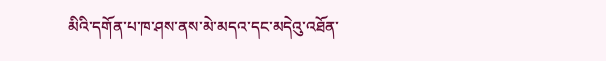མིའི་དགོན་པ་ཁ་ཤས་ནས་མེ་མདའ་དང་མདེའུ་འཐོན་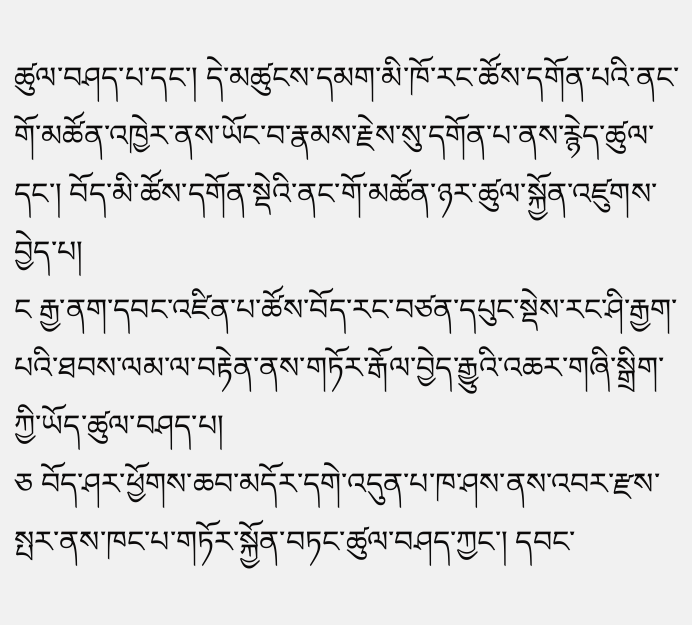ཚུལ་བཤད་པ་དང་། དེ་མཚུངས་དམག་མི་ཁོ་རང་ཚོས་དགོན་པའི་ནང་གོ་མཚོན་འཁྱེར་ནས་ཡོང་བ་རྣམས་རྗེས་སུ་དགོན་པ་ནས་རྙེད་ཚུལ་དང་། བོད་མི་ཚོས་དགོན་སྡེའི་ནང་གོ་མཚོན་ཉར་ཚུལ་སྐྱོན་འཛུགས་བྱེད་པ།
ང རྒྱ་ནག་དབང་འཛིན་པ་ཚོས་བོད་རང་བཙན་དཔུང་སྡེས་རང་ཤི་རྒྱག་པའི་ཐབས་ལམ་ལ་བརྟེན་ནས་གཏོར་རྒོལ་བྱེད་རྒྱུའི་འཆར་གཞི་སྒྲིག་ཀྱི་ཡོད་ཚུལ་བཤད་པ།
ཅ བོད་ཤར་ཕྱོགས་ཆབ་མདོར་དགེ་འདུན་པ་ཁ་ཤས་ནས་འབར་རྫས་སྤར་ནས་ཁང་པ་གཏོར་སྐྱོན་བཏང་ཚུལ་བཤད་ཀྱང་། དབང་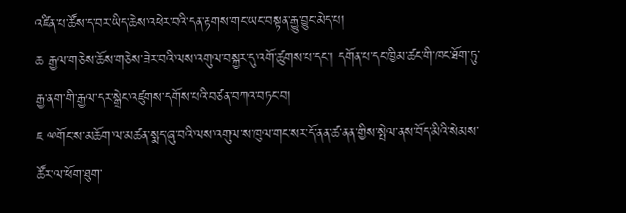འཛིན་པ་ཚོས་ད་བར་ཡིད་ཆེས་འཕེར་བའི་དན་རྟགས་གང་ཡང་བསྟན་རྒྱུ་བྱུང་མེད་པ།
ཆ རྒྱལ་གཅེས་ཆོས་གཅེས་ཟེར་བའི་ལས་འགུལ་བསྐྱར་དུ་འགོ་ཚུགས་པ་དང་། དགོན་པ་དང་ཁྱིམ་ཚང་གི་ཁང་ཐོག་ཏུ་རྒྱ་ནག་གི་རྒྱལ་དར་སྒྲེང་འཛུགས་དགོས་པའི་བཙན་བཀའ་བཏང་བ།
ཇ ྋགོང་ས་མཆོག་ལ་མཚན་སྨད་ཞུ་བའི་ལས་འགུལ་ས་ཁུལ་གང་སར་དོ་ནན་ཚ་ནན་གྱིས་སྤེལ་ནས་བོད་མིའི་སེམས་ཚོར་ལ་ཕོག་ཐུག་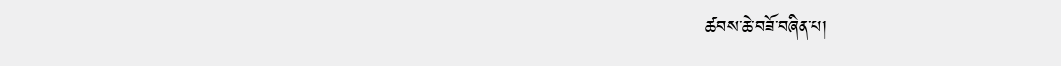ཚབས་ཆེ་བཟོ་བཞིན་པ།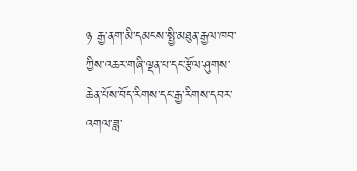ཉ རྒྱ་ནག་མི་དམངས་སྤྱི་མཐུན་རྒྱལ་ཁབ་ཀྱིས་འཆར་གཞི་ལྡན་པ་དང་རྩོལ་ཤུགས་ཆེན་པོས་བོད་རིགས་དང་རྒྱ་རིགས་དབར་འགལ་ཟླ་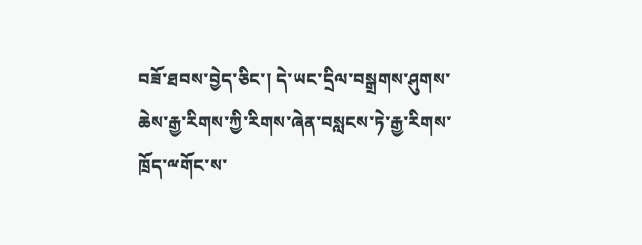བཟོ་ཐབས་བྱེད་ཅིང་། དེ་ཡང་དྲིལ་བསྒྲགས་ཤུགས་ཆེས་རྒྱ་རིགས་ཀྱི་རིགས་ཞེན་བསླངས་ཏེ་རྒྱ་རིགས་ཁྲོད་ྋགོང་ས་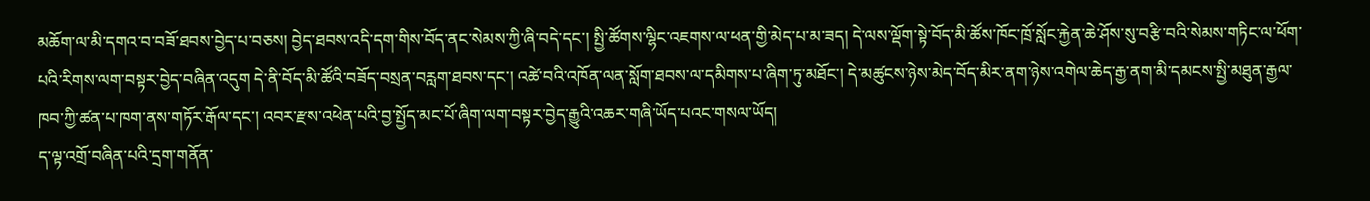མཆོག་ལ་མི་དགའ་བ་བཟོ་ཐབས་བྱེད་པ་བཅས། བྱེད་ཐབས་འདི་དག་གིས་བོད་ནང་སེམས་ཀྱི་ཞི་བདེ་དང་། སྤྱི་ཚོགས་ལྷིང་འཇགས་ལ་ཕན་གྱི་མེད་པ་མ་ཟད། དེ་ལས་ལྡོག་སྟེ་བོད་མི་ཚོས་ཁོང་ཁྲོ་སློང་རྐྱེན་ཆེ་ཤོས་སུ་བརྩི་བའི་སེམས་གཏིང་ལ་ཕོག་པའི་རིགས་ལག་བསྟར་བྱེད་བཞིན་འདུག དེ་ནི་བོད་མི་ཚོའི་བཟོད་བསྲན་བརླག་ཐབས་དང་། འཚེ་བའི་འཁོན་ལན་སློག་ཐབས་ལ་དམིགས་པ་ཞིག་ཏུ་མཐོང་། དེ་མཚུངས་ཉེས་མེད་བོད་མིར་ནག་ཉེས་འགེལ་ཆེད་རྒྱ་ནག་མི་དམངས་སྤྱི་མཐུན་རྒྱལ་ཁབ་ཀྱི་ཚན་པ་ཁག་ནས་གཏོར་རྒོལ་དང་། འབར་རྫས་འཕེན་པའི་བྱ་སྤྱོད་མང་པོ་ཞིག་ལག་བསྟར་བྱེད་རྒྱུའི་འཆར་གཞི་ཡོད་པའང་གསལ་ཡོད།
ད་ལྟ་འགྲོ་བཞིན་པའི་དྲག་གནོན་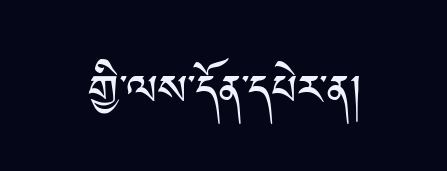གྱི་ལས་དོན་དཔེར་ན།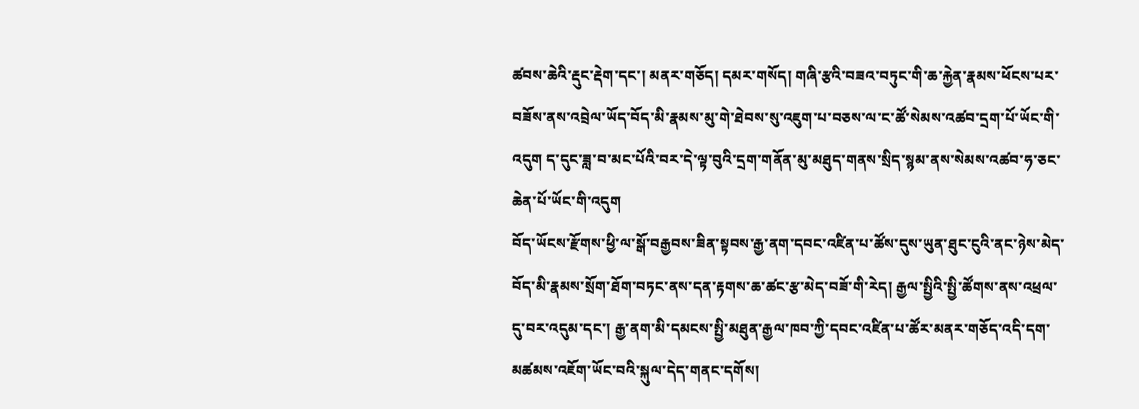ཚབས་ཆེའི་རྡུང་རྡེག་དང་། མནར་གཅོད། དམར་གསོད། གཞི་རྩའི་བཟའ་བཏུང་གི་ཆ་རྐྱེན་རྣམས་ཕོངས་པར་བཟོས་ནས་འབྲེལ་ཡོད་བོད་མི་རྣམས་མུ་གེ་ཐེབས་སུ་འཇུག་པ་བཅས་ལ་ང་ཚོ་སེམས་འཚབ་དྲག་པོ་ཡོང་གི་འདུག ད་དུང་ཟླ་བ་མང་པོའི་བར་དེ་ལྟ་བུའི་དྲག་གནོན་མུ་མཐུད་གནས་སྲིད་སྙམ་ནས་སེམས་འཚབ་ཧ་ཅང་ཆེན་པོ་ཡོང་གི་འདུག
བོད་ཡོངས་རྫོགས་ཕྱི་ལ་སྒོ་བརྒྱབས་ཟིན་སྟབས་རྒྱ་ནག་དབང་འཛིན་པ་ཚོས་དུས་ཡུན་ཐུང་ངུའི་ནང་ཉེས་མེད་བོད་མི་རྣམས་སྲོག་ཐོག་བཏང་ནས་དན་རྟགས་ཆ་ཚང་རྩ་མེད་བཟོ་གི་རེད། རྒྱལ་སྤྱིའི་སྤྱི་ཚོགས་ནས་འཕྲལ་དུ་བར་འདུམ་དང་། རྒྱ་ནག་མི་དམངས་སྤྱི་མཐུན་རྒྱལ་ཁབ་ཀྱི་དབང་འཛིན་པ་ཚོར་མནར་གཅོད་འདི་དག་མཚམས་འཇོག་ཡོང་བའི་སྐུལ་དེད་གནང་དགོས།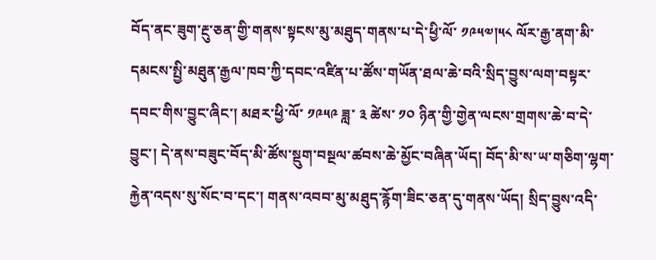བོད་ནང་ཟུག་རྔུ་ཅན་གྱི་གནས་སྟངས་མུ་མཐུད་གནས་པ་དེ་ཕྱི་ལོ་ ༡༩༥༧།༥༨ ལོར་རྒྱ་ནག་མི་དམངས་སྤྱི་མཐུན་རྒྱལ་ཁབ་ཀྱི་དབང་འཛིན་པ་ཚོས་གཡོན་ཐལ་ཆེ་བའི་སྲིད་བྱུས་ལག་བསྟར་དབང་གིས་བྱུང་ཞིང་། མཐར་ཕྱི་ལོ་ ༡༩༥༩ ཟླ་ ༣ ཚེས་ ༡༠ ཉིན་གྱི་གྱེན་ལངས་གྲགས་ཆེ་བ་དེ་བྱུང་། དེ་ནས་བཟུང་བོད་མི་ཚོས་སྡུག་བསྔལ་ཚབས་ཆེ་མྱོང་བཞིན་ཡོད། བོད་མི་ས་ཡ་གཅིག་ལྷག་རྐྱེན་འདས་སུ་སོང་བ་དང་། གནས་འབབ་མུ་མཐུད་རྙོག་ཟིང་ཅན་དུ་གནས་ཡོད། སྲིད་བྱུས་འདི་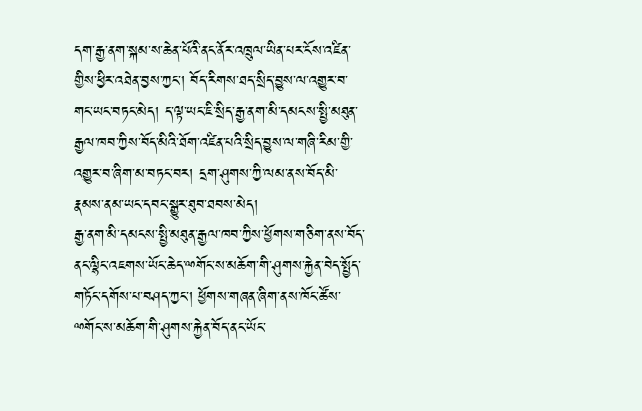དག་རྒྱ་ནག་སྐམ་ས་ཆེན་པོའི་ནང་ནོར་འཁྲུལ་ཡིན་པར་ངོས་འཛིན་གྱིས་ཕྱིར་འཐེན་བྱས་ཀྱང་། བོད་རིགས་ཐད་སྲིད་བྱུས་ལ་འགྱུར་བ་གང་ཡང་བཏང་མེད། ད་ལྟ་ཡང་ཇི་སྲིད་རྒྱ་ནག་མི་དམངས་སྤྱི་མཐུན་རྒྱལ་ཁབ་ཀྱིས་བོད་མིའི་ཐོག་འཛིན་པའི་སྲིད་བྱུས་ལ་གཞི་རིམ་གྱི་འགྱུར་བ་ཞིག་མ་བཏང་བར། དྲག་ཤུགས་ཀྱི་ལམ་ནས་བོད་མི་རྣམས་ནམ་ཡང་དབང་སྒྱུར་ཐུབ་ཐབས་མེད།
རྒྱ་ནག་མི་དམངས་སྤྱི་མཐུན་རྒྱལ་ཁབ་ཀྱིས་ཕྱོགས་གཅིག་ནས་བོད་ནང་ལྷིང་འཇགས་ཡོང་ཆེད་ྋགོང་ས་མཆོག་གི་ཤུགས་རྐྱེན་བེད་སྤྱོད་གཏོང་དགོས་པ་བཤད་ཀྱང་། ཕྱོགས་གཞན་ཞིག་ནས་ཁོང་ཚོས་ྋགོང་ས་མཆོག་གི་ཤུགས་རྐྱེན་བོད་ནང་ཡོང་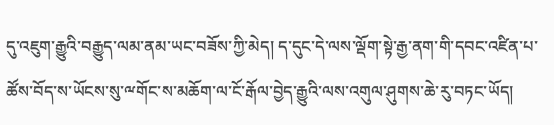དུ་འཇུག་རྒྱུའི་བརྒྱུད་ལམ་ནམ་ཡང་བཟོས་ཀྱི་མེད། ད་དུང་དེ་ལས་ལྡོག་སྟེ་རྒྱ་ནག་གི་དབང་འཛིན་པ་ཚོས་བོད་ས་ཡོངས་སུ་ྋགོང་ས་མཆོག་ལ་ངོ་རྒོལ་བྱེད་རྒྱུའི་ལས་འགུལ་ཤུགས་ཆེ་རུ་བཏང་ཡོད།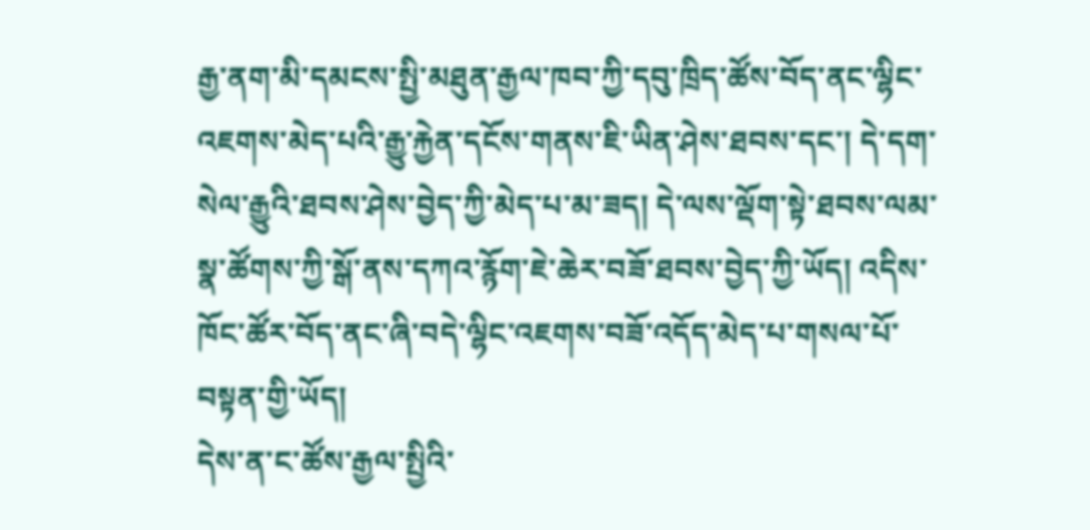རྒྱ་ནག་མི་དམངས་སྤྱི་མཐུན་རྒྱལ་ཁབ་ཀྱི་དབུ་ཁྲིད་ཚོས་བོད་ནང་ལྷིང་འཇགས་མེད་པའི་རྒྱུ་རྐྱེན་དངོས་གནས་ཇི་ཡིན་ཤེས་ཐབས་དང་། དེ་དག་སེལ་རྒྱུའི་ཐབས་ཤེས་བྱེད་ཀྱི་མེད་པ་མ་ཟད། དེ་ལས་ལྡོག་སྟེ་ཐབས་ལམ་སྣ་ཚོགས་ཀྱི་སྒོ་ནས་དཀའ་རྙོག་ཇེ་ཆེར་བཟོ་ཐབས་བྱེད་ཀྱི་ཡོད། འདིས་ཁོང་ཚོར་བོད་ནང་ཞི་བདེ་ལྷིང་འཇགས་བཟོ་འདོད་མེད་པ་གསལ་པོ་བསྟན་གྱི་ཡོད།
དེས་ན་ང་ཚོས་རྒྱལ་སྤྱིའི་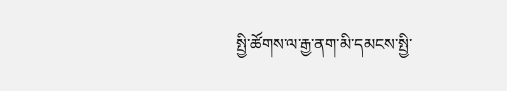སྤྱི་ཚོགས་ལ་རྒྱ་ནག་མི་དམངས་སྤྱི་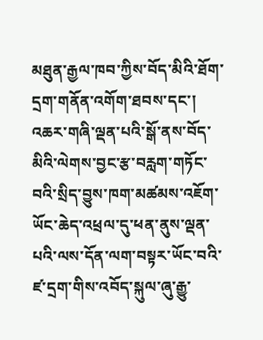མཐུན་རྒྱལ་ཁབ་ཀྱིས་བོད་མིའི་ཐོག་དྲག་གནོན་འགོག་ཐབས་དང་། འཆར་གཞི་ལྡན་པའི་སྒོ་ནས་བོད་མིའི་ལེགས་བྱང་རྩ་བརླག་གཏོང་བའི་སྲིད་བྱུས་ཁག་མཚམས་འཇོག་ཡོང་ཆེད་འཕྲལ་དུ་ཕན་ནུས་ལྡན་པའི་ལས་དོན་ལག་བསྟར་ཡོང་བའི་ཛ་དྲག་གིས་འབོད་སྐུལ་ཞུ་རྒྱུ་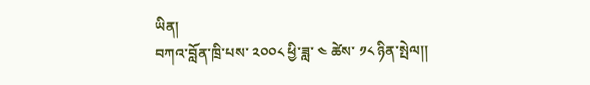ཡིན།
བཀའ་བློན་ཁྲི་པས་ ༢༠༠༨ ཕྱི་ཟླ་ ༤ ཚེས་ ༡༨ ཉིན་སྤེལ།།